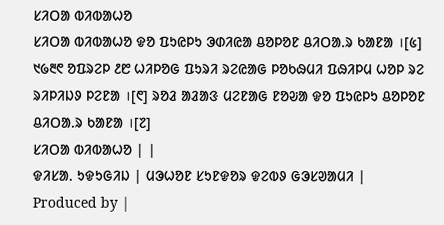ᱥᱤᱛᱟ ᱵᱤᱵᱟᱦᱚ
ᱥᱤᱛᱟ ᱵᱤᱵᱟᱦᱚ ᱫᱚ ᱯᱩᱭᱞᱩ ᱳᱰᱤᱭᱟ ᱪᱚᱞᱚᱱ ᱪᱤᱛᱟ.ᱨ ᱠᱟᱱᱟ ।[᱕] ᱑᱙᱓᱖ ᱚᱯᱨᱮᱞ ᱒᱘ ᱦᱤᱞᱚᱜ ᱯᱩᱨᱤ ᱨᱮᱭᱟᱜ ᱞᱚᱠᱷᱢᱤ ᱯᱷᱤᱞᱢ ᱦᱚᱞ ᱨᱮ ᱨᱤᱞᱤᱡᱽ ᱞᱮᱱᱟ ।[᱖] ᱨᱚᱲ ᱟᱲᱟᱝ ᱢᱮᱱᱟᱜ ᱱᱚᱶᱟ ᱫᱚ ᱯᱩᱭᱞᱩ ᱪᱚᱞᱚᱱ ᱪᱤᱛᱟ.ᱨ ᱠᱟᱱᱟ ।[᱗]
ᱥᱤᱛᱟ ᱵᱤᱵᱟᱦᱚ | |
ᱫᱤᱥᱟᱹ ᱩᱫᱩᱜᱤᱡ | ᱢᱳᱦᱚᱱ ᱥᱩᱱᱫᱚᱨ ᱫᱮᱵᱽ ᱜᱳᱥᱣᱟᱢᱤ |
Produced by |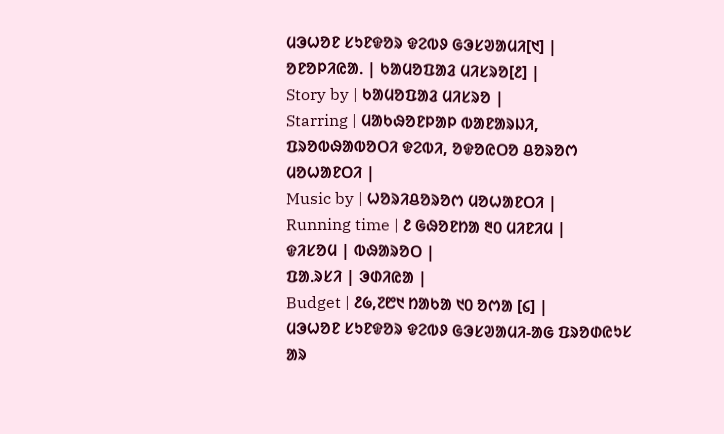ᱢᱳᱦᱚᱱ ᱥᱩᱱᱫᱚᱨ ᱫᱮᱵᱽ ᱜᱳᱥᱣᱟᱢᱤ[᱑] |
ᱚᱱᱚᱞᱤᱭᱟᱹ | ᱠᱟᱢᱚᱯᱟᱲ ᱢᱤᱥᱨᱚ[᱒] |
Story by | ᱠᱟᱢᱚᱯᱟᱲ ᱢᱤᱥᱨᱚ |
Starring | ᱢᱟᱠᱷᱚᱱᱞᱟᱞ ᱵᱟᱱᱟᱨᱡᱤ, ᱯᱨᱚᱵᱷᱟᱵᱚᱛᱤ ᱫᱮᱵᱤ, ᱚᱫᱚᱭᱛᱚ ᱪᱚᱨᱚᱬ ᱢᱚᱦᱟᱱᱛᱤ |
Music by | ᱦᱚᱨᱤᱪᱚᱨᱚᱬ ᱢᱚᱦᱟᱱᱛᱤ |
Running time | ᱒ ᱜᱷᱚᱱᱴᱟ ᱓᱐ ᱢᱤᱱᱤᱢ |
ᱫᱤᱥᱚᱢ | ᱵᱷᱟᱨᱚᱛ |
ᱯᱟᱹᱨᱥᱤ | ᱳᱰᱤᱭᱟ |
Budget | ᱒᱙,᱗᱘᱑ ᱴᱟᱠᱟ ᱑᱐ ᱚᱬᱟ [᱔] |
ᱢᱳᱦᱚᱱ ᱥᱩᱱᱫᱚᱨ ᱫᱮᱵᱽ ᱜᱳᱥᱣᱟᱢᱤ-ᱟᱜ ᱯᱨᱚᱰᱭᱩᱥ ᱟᱨ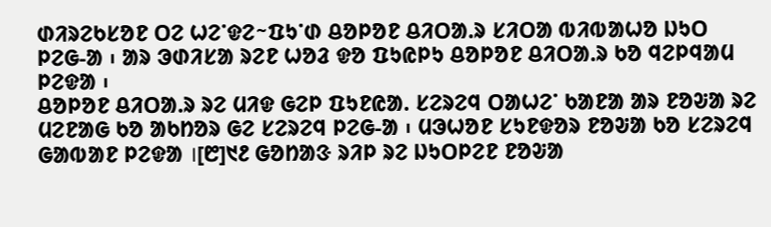ᱰᱤᱨᱮᱠᱥᱚᱱ ᱛᱮ ᱦᱮᱸᱫᱮᱻᱯᱩᱸᱰ ᱪᱚᱞᱚᱱ ᱪᱤᱛᱟ.ᱨ ᱥᱤᱛᱟ ᱵᱤᱵᱟᱦᱚ ᱡᱩᱛ ᱞᱮᱜ-ᱟ ᱾ ᱟᱨ ᱳᱰᱤᱥᱟ ᱨᱮᱱ ᱦᱚᱲ ᱫᱚ ᱯᱩᱭᱞᱩ ᱪᱚᱞᱚᱱ ᱪᱤᱛᱟ.ᱨ ᱠᱚ ᱧᱮᱞᱧᱟᱢ ᱞᱮᱫᱟ ᱾
ᱪᱚᱞᱚᱱ ᱪᱤᱛᱟ.ᱨ ᱨᱮ ᱢᱤᱫ ᱜᱮᱞ ᱯᱩᱱᱭᱟ. ᱥᱮᱨᱮᱧ ᱛᱟᱦᱮᱸ ᱠᱟᱱᱟ ᱟᱨ ᱱᱚᱶᱟ ᱨᱮ ᱢᱮᱱᱟᱜ ᱠᱚ ᱟᱠᱴᱚᱨ ᱜᱮ ᱥᱮᱨᱮᱧ ᱞᱮᱜ-ᱟ ᱾ ᱢᱳᱦᱚᱱ ᱥᱩᱱᱫᱚᱨ ᱱᱚᱶᱟ ᱠᱚ ᱥᱮᱨᱮᱧ ᱜᱟᱵᱟᱱ ᱞᱮᱫᱟ ।[᱘]᱑᱒ ᱜᱚᱴᱟᱝ ᱨᱤᱞ ᱨᱮ ᱡᱩᱛᱞᱮᱱ ᱱᱚᱶᱟ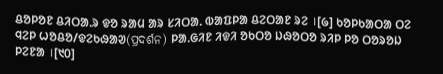ᱪᱚᱞᱚᱱ ᱪᱤᱛᱟ.ᱨ ᱫᱚ ᱨᱟᱢ ᱟᱨ ᱥᱤᱛᱟ. ᱵᱟᱯᱞᱟ ᱪᱮᱛᱟᱱ ᱨᱮ ।[᱙] ᱠᱚᱞᱠᱟᱛᱟ ᱛᱮ ᱧᱮᱞ ᱦᱚᱪᱚ/ᱫᱮᱠᱷᱟᱣ(ପ୍ରଦର୍ଶନ) ᱞᱟ.ᱜᱤᱱ ᱤᱫᱤ ᱚᱠᱛᱚ ᱡᱷᱚᱛᱚ ᱨᱤᱞ ᱞᱚ ᱛᱚᱨᱚᱡ ᱞᱮᱱᱟ ।[᱑᱐]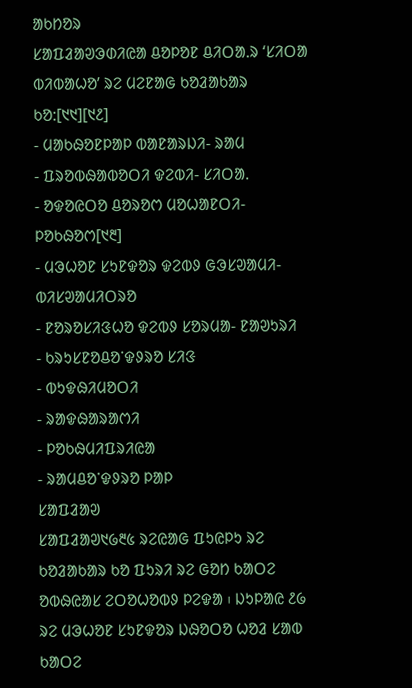ᱟᱠᱴᱚᱨ
ᱥᱟᱯᱲᱟᱣᱳᱰᱤᱭᱟ ᱪᱚᱞᱚᱱ ᱪᱤᱛᱟ.ᱨ ‘ᱥᱤᱛᱟ ᱵᱤᱵᱟᱦᱚ’ ᱨᱮ ᱢᱮᱱᱟᱜ ᱠᱚᱲᱟᱠᱟᱨ ᱠᱚ:[᱑᱑][᱑᱒]
- ᱢᱟᱠᱷᱚᱱᱞᱟᱞ ᱵᱟᱱᱟᱨᱡᱤ- ᱨᱟᱢ
- ᱯᱨᱚᱵᱷᱟᱵᱚᱛᱤ ᱫᱮᱵᱤ- ᱥᱤᱛᱟ.
- ᱚᱫᱚᱭᱛᱚ ᱪᱚᱨᱚᱬ ᱢᱚᱦᱟᱱᱛᱤ- ᱞᱚᱠᱷᱚᱬ[᱑᱓]
- ᱢᱳᱦᱚᱱ ᱥᱩᱱᱫᱚᱨ ᱫᱮᱵᱽ ᱜᱳᱥᱣᱟᱢᱤ- ᱵᱤᱥᱣᱟᱢᱤᱛᱨᱚ
- ᱱᱚᱨᱚᱥᱤᱝᱦᱚ ᱫᱮᱵᱽ ᱥᱚᱨᱢᱟ- ᱱᱟᱣᱩᱨᱤ
- ᱠᱨᱩᱥᱱᱚᱪᱚᱸᱫᱽᱨᱚ ᱥᱤᱝ
- ᱵᱩᱫᱷᱤᱢᱚᱛᱤ
- ᱨᱟᱫᱷᱟᱨᱟᱬᱤ
- ᱞᱚᱠᱷᱢᱤᱯᱨᱤᱭᱟ
- ᱨᱟᱢᱪᱚᱸᱫᱽᱨᱚ ᱞᱟᱞ
ᱥᱟᱯᱲᱟᱣ
ᱥᱟᱯᱲᱟᱣ᱑᱙᱓᱕ ᱨᱮᱭᱟᱜ ᱯᱩᱭᱞᱩ ᱨᱮ ᱠᱚᱲᱟᱠᱟᱨ ᱠᱚ ᱯᱩᱨᱤ ᱨᱮ ᱜᱚᱴ ᱠᱟᱛᱮ ᱚᱵᱷᱭᱟᱥ ᱮᱛᱚᱦᱚᱵᱽ ᱞᱮᱫᱟ ᱾ ᱡᱩᱞᱟᱭ ᱒᱙ ᱨᱮ ᱢᱳᱦᱚᱱ ᱥᱩᱱᱫᱚᱨ ᱡᱷᱚᱛᱚ ᱦᱚᱲ ᱥᱟᱵ ᱠᱟᱛᱮ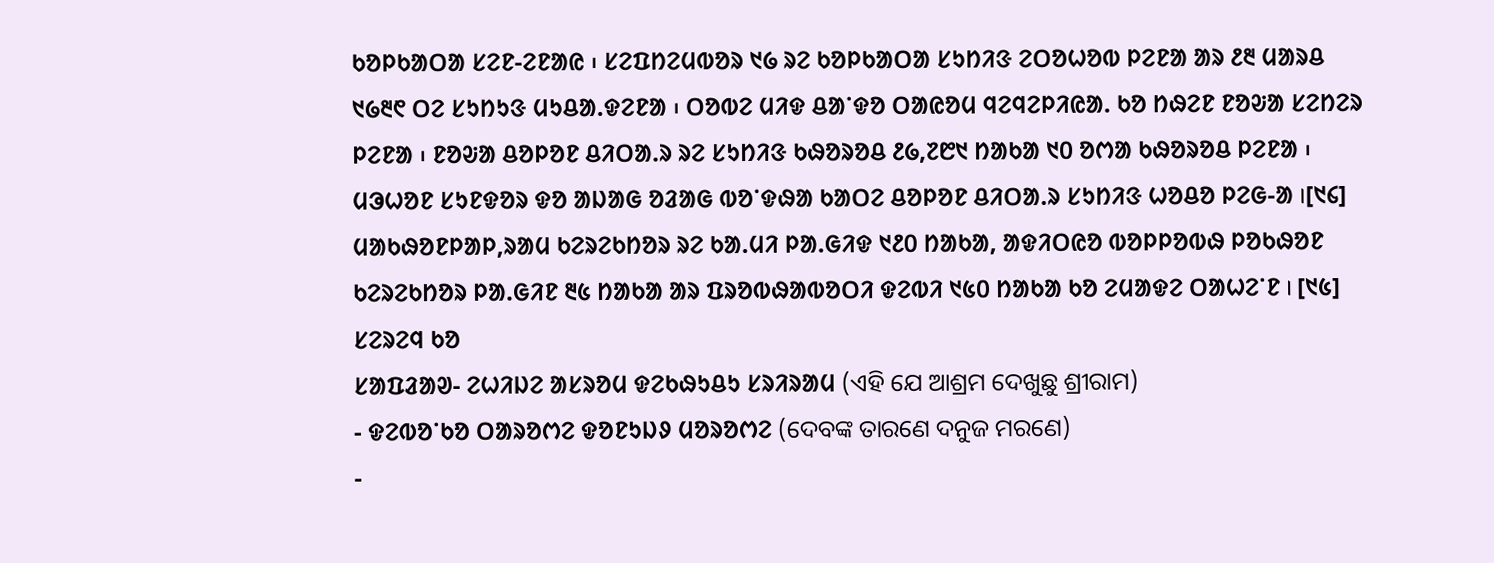ᱠᱚᱞᱠᱟᱛᱟ ᱥᱮᱱ-ᱮᱱᱟᱭ ᱾ ᱥᱮᱯᱴᱮᱢᱵᱚᱨ ᱑᱙ ᱨᱮ ᱠᱚᱞᱠᱟᱛᱟ ᱥᱩᱴᱤᱝ ᱮᱛᱚᱦᱚᱵ ᱞᱮᱱᱟ ᱟᱨ ᱒᱓ ᱢᱟᱨᱪ ᱑᱙᱓᱖ ᱛᱮ ᱥᱩᱴᱩᱝ ᱢᱩᱪᱟ.ᱫᱮᱱᱟ ᱾ ᱛᱚᱵᱮ ᱢᱤᱫ ᱪᱟᱸᱫᱚ ᱛᱟᱭᱚᱢ ᱧᱮᱧᱮᱞᱤᱭᱟ. ᱠᱚ ᱴᱷᱮᱱ ᱱᱚᱶᱟ ᱥᱮᱴᱮᱨ ᱞᱮᱱᱟ ᱾ ᱱᱚᱶᱟ ᱪᱚᱞᱚᱱ ᱪᱤᱛᱟ.ᱨ ᱨᱮ ᱥᱩᱴᱤᱝ ᱠᱷᱚᱨᱚᱪ ᱒᱙,᱗᱘᱑ ᱴᱟᱠᱟ ᱑᱐ ᱚᱬᱟ ᱠᱷᱚᱨᱚᱪ ᱞᱮᱱᱟ ᱾ ᱢᱳᱦᱚᱱ ᱥᱩᱱᱫᱚᱨ ᱫᱚ ᱟᱡᱟᱜ ᱚᱲᱟᱜ ᱵᱚᱸᱫᱷᱟ ᱠᱟᱛᱮ ᱪᱚᱞᱚᱱ ᱪᱤᱛᱟ.ᱨ ᱥᱩᱴᱤᱝ ᱦᱚᱪᱚ ᱞᱮᱜ-ᱟ ।[᱑᱔] ᱢᱟᱠᱷᱚᱱᱞᱟᱞ,ᱨᱟᱢ ᱠᱮᱨᱮᱠᱴᱚᱨ ᱨᱮ ᱠᱟ.ᱢᱤ ᱞᱟ.ᱜᱤᱫ ᱑᱒᱐ ᱴᱟᱠᱟ, ᱟᱫᱤᱛᱭᱚ ᱵᱚᱞᱞᱚᱵᱷ ᱞᱚᱠᱷᱚᱱ ᱠᱮᱨᱮᱠᱴᱚᱨ ᱞᱟ.ᱜᱤᱱ ᱓᱕ ᱴᱟᱠᱟ ᱟᱨ ᱯᱨᱚᱵᱷᱟᱵᱚᱛᱤ ᱫᱮᱵᱤ ᱑᱕᱐ ᱴᱟᱠᱟ ᱠᱚ ᱮᱢᱟᱫᱮ ᱛᱟᱦᱮᱸᱱ । [᱑᱕]
ᱥᱮᱨᱮᱧ ᱠᱚ
ᱥᱟᱯᱲᱟᱣ- ᱮᱦᱤᱡᱮ ᱟᱥᱨᱚᱢ ᱫᱮᱠᱷᱩᱪᱩ ᱥᱨᱤᱨᱟᱢ (ଏହି ଯେ ଆଶ୍ରମ ଦେଖୁଛୁ ଶ୍ରୀରାମ)
- ᱫᱮᱵᱚᱸᱠᱚ ᱛᱟᱨᱚᱬᱮ ᱫᱚᱱᱩᱡᱽ ᱢᱚᱨᱚᱬᱮ (ଦେବଙ୍କ ତାରଣେ ଦନୁଜ ମରଣେ)
-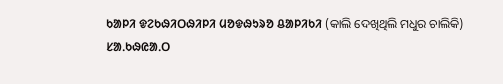ᱠᱟᱞᱤ ᱫᱮᱠᱷᱤᱛᱷᱤᱞᱤ ᱢᱚᱫᱷᱩᱨᱚ ᱪᱟᱞᱤᱠᱤ (କାଲି ଦେଖିଥିଲି ମଧୁର ଚାଲିକି)
ᱥᱟᱹᱠᱷᱭᱟᱹᱛ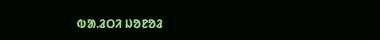ᱵᱟ.ᱲᱛᱤ ᱡᱚᱱᱚᱲ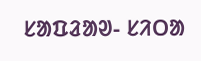ᱥᱟᱯᱲᱟᱣ- ᱥᱤᱛᱟ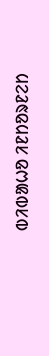ᱵᱤᱵᱟᱦᱚ ᱤᱱᱴᱚᱨᱱᱮᱴ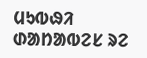ᱢᱩᱵᱷᱤ ᱰᱟᱴᱟᱵᱮᱥ ᱨᱮ